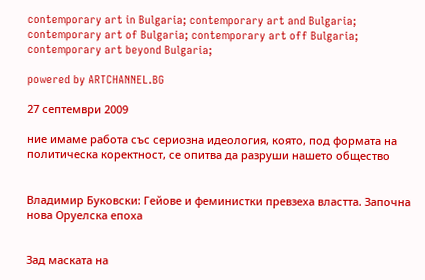contemporary art in Bulgaria; contemporary art and Bulgaria; contemporary art of Bulgaria; contemporary art off Bulgaria; contemporary art beyond Bulgaria;

powered by ARTCHANNEL.BG

27 септември 2009

ние имаме работа със сериозна идеология, която, под формата на политическа коректност, се опитва да разруши нашето общество


Владимир Буковски: Гейове и феминистки превзеха властта. Започна нова Оруелска епоха


Зад маската на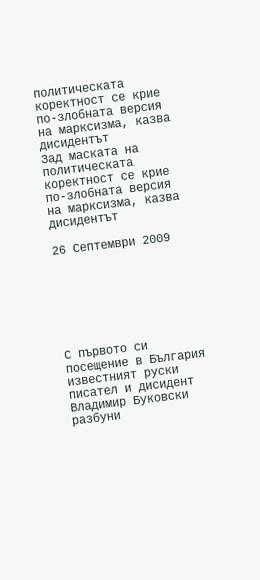политическата коректност се крие по-злобната версия на марксизма, казва дисидентът
Зад маската на политическата коректност се крие по-злобната версия на марксизма, казва дисидентът

26 Септември 2009







С първото си посещение в България известният руски писател и дисидент Владимир Буковски разбуни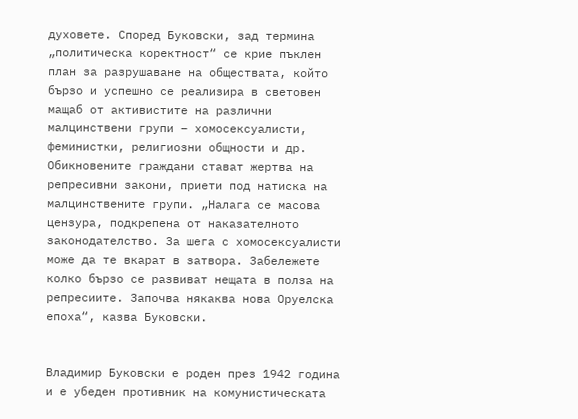духовете. Според Буковски, зад термина „политическа коректност“ се крие пъклен план за разрушаване на обществата, който бързо и успешно се реализира в световен мащаб от активистите на различни малцинствени групи – хомосексуалисти, феминистки, религиозни общности и др. Обикновените граждани стават жертва на репресивни закони, приети под натиска на малцинствените групи. „Налага се масова цензура, подкрепена от наказателното законодателство. За шега с хомосексуалисти може да те вкарат в затвора. Забележете колко бързо се развиват нещата в полза на репресиите. Започва някаква нова Оруелска епоха“, казва Буковски.


Владимир Буковски е роден през 1942 година и е убеден противник на комунистическата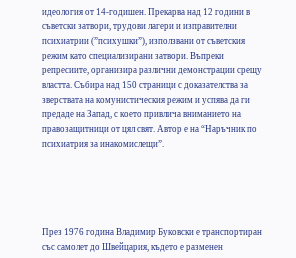идеология от 14-годишен. Прекарва над 12 години в съветски затвори, трудови лагери и изправителни психиатрии (”психушки”), използвани от съветския режим като специализирани затвори. Въпреки репресиите, организира различни демонстрации срещу властта. Събира над 150 страници с доказателства за зверствата на комунистическия режим и успява да ги предаде на Запад, с което привлича вниманието на правозащитници от цял свят. Автор е на “Наръчник по психиатрия за инакомислещи”.





През 1976 година Владимир Буковски е транспортиран със самолет до Швейцария, където е разменен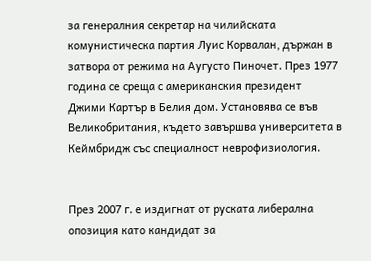за генералния секретар на чилийската комунистическа партия Луис Корвалан, държан в затвора от режима на Аугусто Пиночет. През 1977 година се среща с американския президент Джими Картър в Белия дом. Установява се във Великобритания, където завършва университета в Кеймбридж със специалност неврофизиология.


През 2007 г. е издигнат от руската либерална опозиция като кандидат за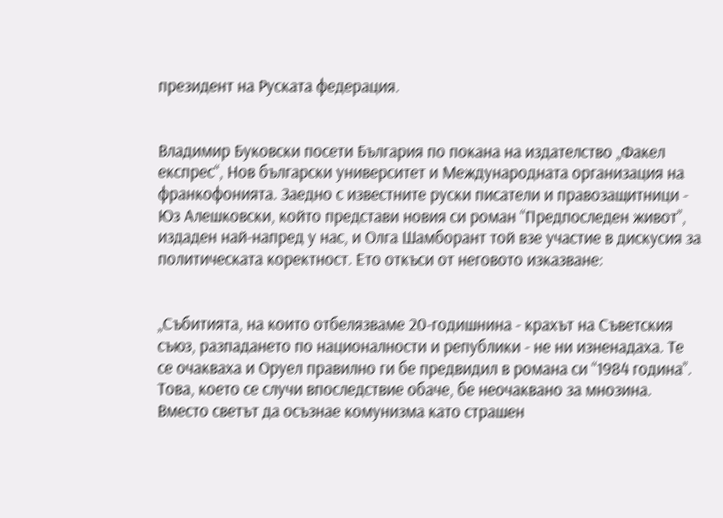президент на Руската федерация.


Владимир Буковски посети България по покана на издателство „Факел експрес“, Нов български университет и Международната организация на франкофонията. Заедно с известните руски писатели и правозащитници - Юз Алешковски, който представи новия си роман “Предпоследен живот”, издаден най-напред у нас, и Олга Шамборант той взе участие в дискусия за политическата коректност. Ето откъси от неговото изказване:


„Събитията, на които отбелязваме 20-годишнина - крахът на Съветския съюз, разпадането по националности и републики - не ни изненадаха. Те се очакваха и Оруел правилно ги бе предвидил в романа си “1984 година”. Това, което се случи впоследствие обаче, бе неочаквано за мнозина. Вместо светът да осъзнае комунизма като страшен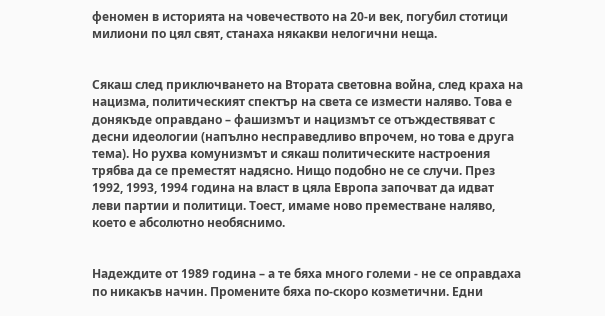феномен в историята на човечеството на 20-и век, погубил стотици милиони по цял свят, станаха някакви нелогични неща.


Сякаш след приключването на Втората световна война, след краха на нацизма, политическият спектър на света се измести наляво. Това е донякъде оправдано – фашизмът и нацизмът се отъждествяват с десни идеологии (напълно несправедливо впрочем, но това е друга тема). Но рухва комунизмът и сякаш политическите настроения трябва да се преместят надясно. Нищо подобно не се случи. През 1992, 1993, 1994 година на власт в цяла Европа започват да идват леви партии и политици. Тоест, имаме ново преместване наляво, което е абсолютно необяснимо.


Надеждите от 1989 година – а те бяха много големи - не се оправдаха по никакъв начин. Промените бяха по-скоро козметични. Едни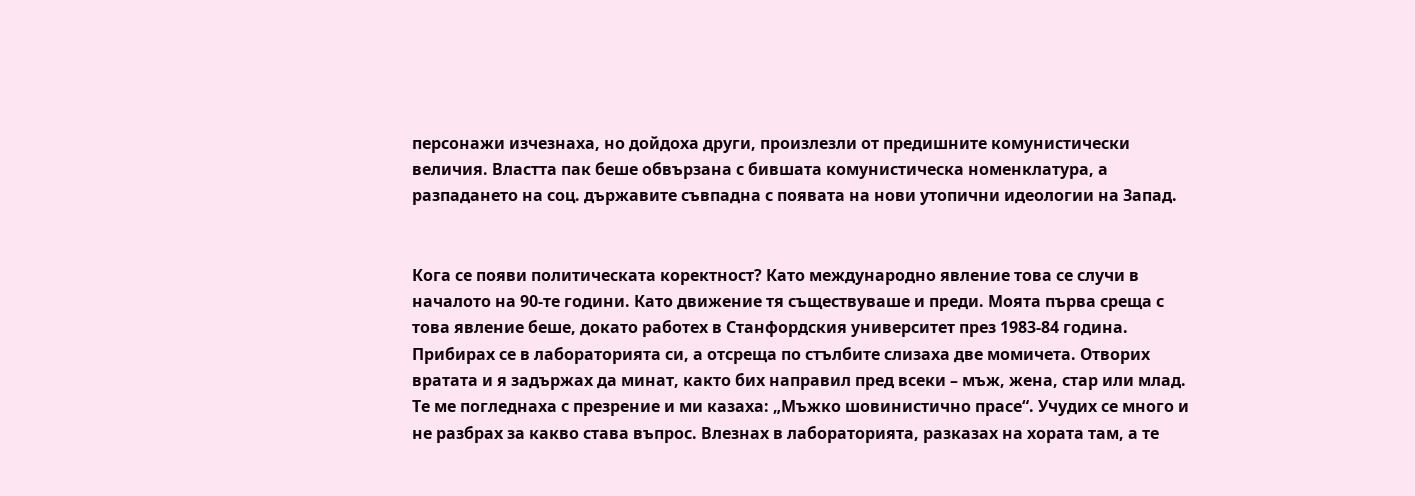персонажи изчезнаха, но дойдоха други, произлезли от предишните комунистически величия. Властта пак беше обвързана с бившата комунистическа номенклатура, а разпадането на соц. държавите съвпадна с появата на нови утопични идеологии на Запад.


Кога се появи политическата коректност? Като международно явление това се случи в началото на 90-те години. Като движение тя съществуваше и преди. Моята първа среща с това явление беше, докато работех в Станфордския университет през 1983-84 година. Прибирах се в лабораторията си, а отсреща по стълбите слизаха две момичета. Отворих вратата и я задържах да минат, както бих направил пред всеки – мъж, жена, стар или млад. Те ме погледнаха с презрение и ми казаха: „Мъжко шовинистично прасе“. Учудих се много и не разбрах за какво става въпрос. Влезнах в лабораторията, разказах на хората там, а те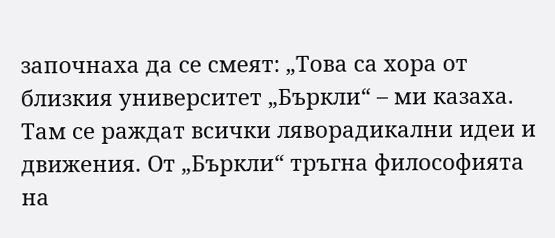започнаха да се смеят: „Това са хора от близкия университет „Бъркли“ – ми казаха. Там се раждат всички ляворадикални идеи и движения. От „Бъркли“ тръгна философията на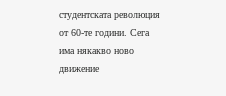студентската революция от 60-те години. Сега има някакво ново движение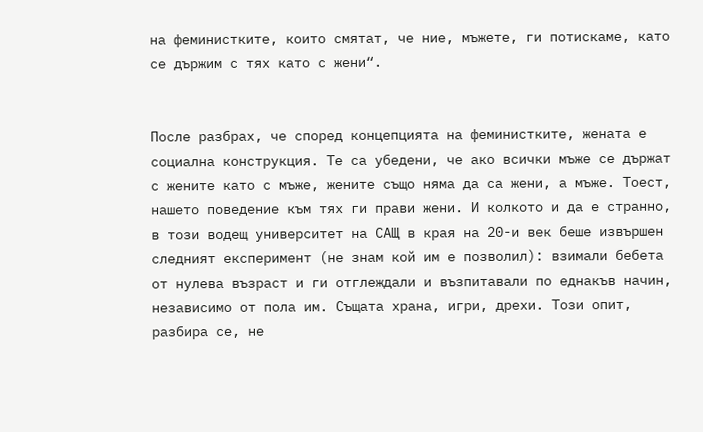на феминистките, които смятат, че ние, мъжете, ги потискаме, като се държим с тях като с жени“.


После разбрах, че според концепцията на феминистките, жената е социална конструкция. Те са убедени, че ако всички мъже се държат с жените като с мъже, жените също няма да са жени, а мъже. Тоест, нашето поведение към тях ги прави жени. И колкото и да е странно, в този водещ университет на САЩ в края на 20-и век беше извършен следният експеримент (не знам кой им е позволил): взимали бебета от нулева възраст и ги отглеждали и възпитавали по еднакъв начин, независимо от пола им. Същата храна, игри, дрехи. Този опит, разбира се, не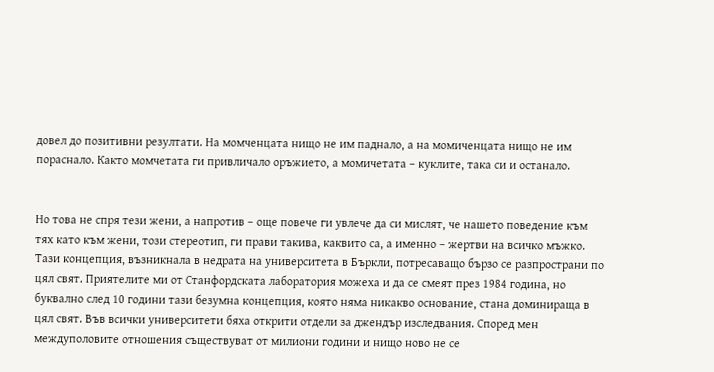довел до позитивни резултати. На момченцата нищо не им паднало, а на момиченцата нищо не им пораснало. Както момчетата ги привличало оръжието, а момичетата – куклите, така си и останало.


Но това не спря тези жени, а напротив – още повече ги увлече да си мислят, че нашето поведение към тях като към жени, този стереотип, ги прави такива, каквито са, а именно – жертви на всичко мъжко. Тази концепция, възникнала в недрата на университета в Бъркли, потресаващо бързо се разпространи по цял свят. Приятелите ми от Станфордската лаборатория можеха и да се смеят през 1984 година, но буквално след 10 години тази безумна концепция, която няма никакво основание, стана доминираща в цял свят. Във всички университети бяха открити отдели за джендър изследвания. Според мен междуполовите отношения съществуват от милиони години и нищо ново не се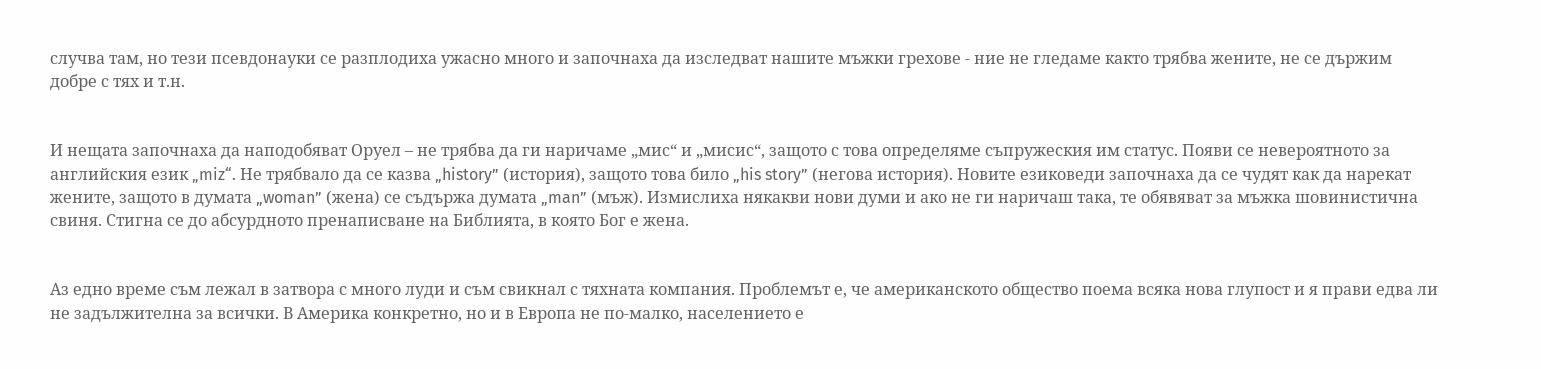случва там, но тези псевдонауки се разплодиха ужасно много и започнаха да изследват нашите мъжки грехове - ние не гледаме както трябва жените, не се държим добре с тях и т.н.


И нещата започнаха да наподобяват Оруел – не трябва да ги наричаме „мис“ и „мисис“, защото с това определяме съпружеския им статус. Появи се невероятното за английския език „miz“. Не трябвало да се казва „history” (история), защото това било „his story” (негова история). Новите езиковеди започнаха да се чудят как да нарекат жените, защото в думата „woman” (жена) се съдържа думата „man” (мъж). Измислиха някакви нови думи и ако не ги наричаш така, те обявяват за мъжка шовинистична свиня. Стигна се до абсурдното пренаписване на Библията, в която Бог е жена.


Аз едно време съм лежал в затвора с много луди и съм свикнал с тяхната компания. Проблемът е, че американското общество поема всяка нова глупост и я прави едва ли не задължителна за всички. В Америка конкретно, но и в Европа не по-малко, населението е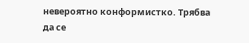невероятно конформистко. Трябва да се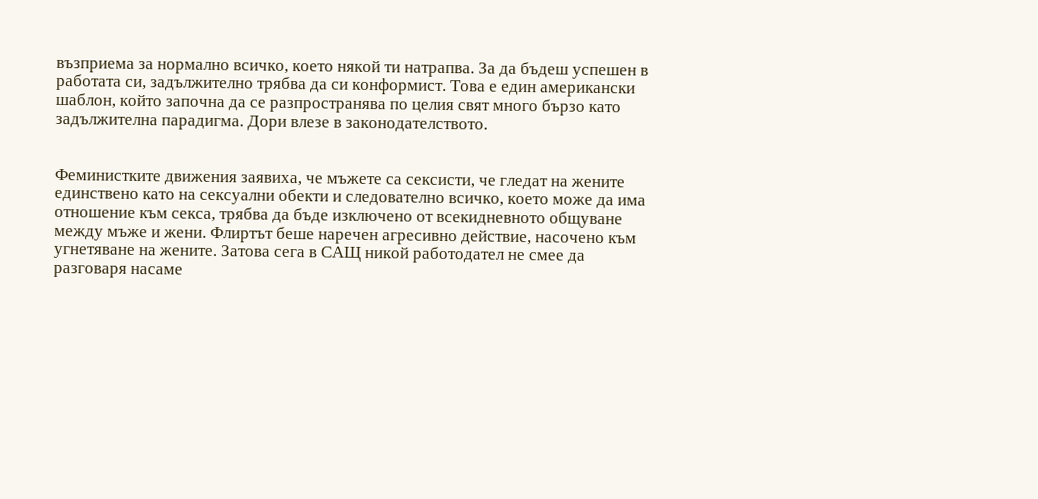възприема за нормално всичко, което някой ти натрапва. За да бъдеш успешен в работата си, задължително трябва да си конформист. Това е един американски шаблон, който започна да се разпространява по целия свят много бързо като задължителна парадигма. Дори влезе в законодателството.


Феминистките движения заявиха, че мъжете са сексисти, че гледат на жените единствено като на сексуални обекти и следователно всичко, което може да има отношение към секса, трябва да бъде изключено от всекидневното общуване между мъже и жени. Флиртът беше наречен агресивно действие, насочено към угнетяване на жените. Затова сега в САЩ никой работодател не смее да разговаря насаме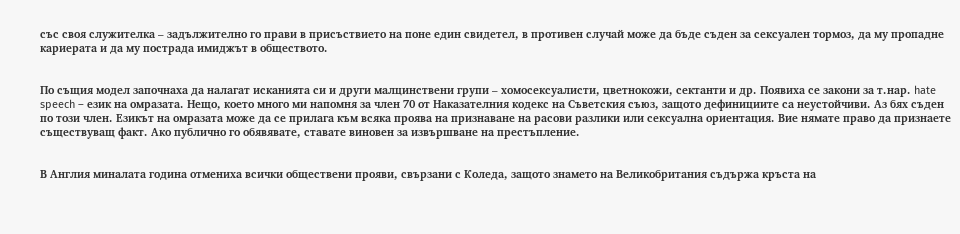със своя служителка – задължително го прави в присъствието на поне един свидетел, в противен случай може да бъде съден за сексуален тормоз, да му пропадне кариерата и да му пострада имиджът в обществото.


По същия модел започнаха да налагат исканията си и други малцинствени групи – хомосексуалисти, цветнокожи, сектанти и др. Появиха се закони за т.нар. hate speech – език на омразата. Нещо, което много ми напомня за член 70 от Наказателния кодекс на Съветския съюз, защото дефинициите са неустойчиви. Аз бях съден по този член. Езикът на омразата може да се прилага към всяка проява на признаване на расови разлики или сексуална ориентация. Вие нямате право да признаете съществуващ факт. Ако публично го обявявате, ставате виновен за извършване на престъпление.


В Англия миналата година отмениха всички обществени прояви, свързани с Коледа, защото знамето на Великобритания съдържа кръста на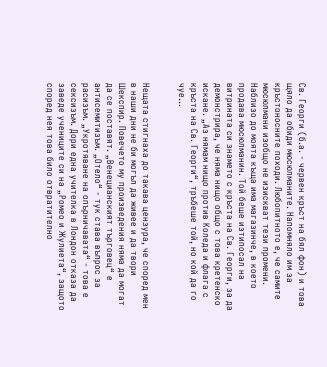Св. Георги (б.а. - червен кръст на бял фон) и това щяло да обиди мюсюлманите. Напомняло им за кръстоносните походи. Любопитното е, че самите мюсюлмани изобщо не изискват тези промени. Наблизо до моята къща има магазинче, в което продава мюсюлманин. Той беше изтипосал на витрината си знамето с кръста на Св. Георги, за да демонстрира, че няма нищо общо с това кретенско искане. „Аз нямам нищо против Коледа и флага с кръста на Св. Георги“, тръбеше той, но кой да го чуе…


Нещата стигнаха до такава цензура, че според мен в наши дни не би могъл да живее и да твори Шекспир. Повечето му произведения няма да могат да се поставят. „Венецианският търговец“ е антисемитизъм. „Отело“ - тук става въпрос за расизъм. „Укротяване на опърничавата“ - това е сексизъм. Дори една учителка в Лондон отказа да заведе учениците си на „Ромео и Жулиета“, защото според нея това било отвратително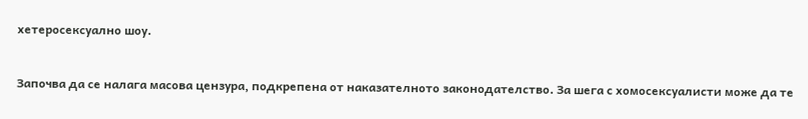хетеросексуално шоу.


Започва да се налага масова цензура, подкрепена от наказателното законодателство. За шега с хомосексуалисти може да те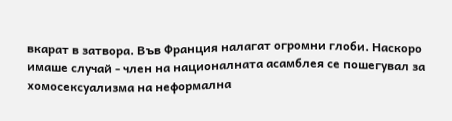вкарат в затвора. Във Франция налагат огромни глоби. Наскоро имаше случай - член на националната асамблея се пошегувал за хомосексуализма на неформална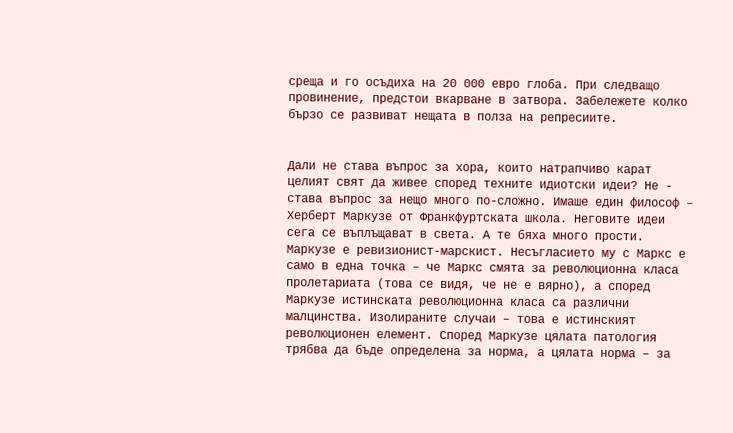среща и го осъдиха на 20 000 евро глоба. При следващо провинение, предстои вкарване в затвора. Забележете колко бързо се развиват нещата в полза на репресиите.


Дали не става въпрос за хора, които натрапчиво карат целият свят да живее според техните идиотски идеи? Не - става въпрос за нещо много по-сложно. Имаше един философ – Херберт Маркузе от Франкфуртската школа. Неговите идеи сега се въплъщават в света. А те бяха много прости. Маркузе е ревизионист-марскист. Несъгласието му с Маркс е само в една точка – че Маркс смята за революционна класа пролетариата (това се видя, че не е вярно), а според Маркузе истинската революционна класа са различни малцинства. Изолираните случаи – това е истинският революционен елемент. Според Маркузе цялата патология трябва да бъде определена за норма, а цялата норма – за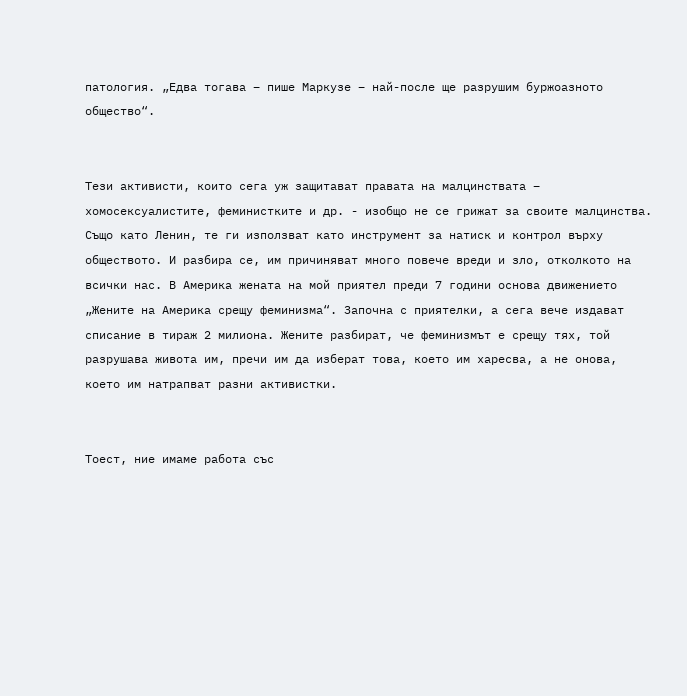патология. „Едва тогава – пише Маркузе – най-после ще разрушим буржоазното общество“.


Тези активисти, които сега уж защитават правата на малцинствата – хомосексуалистите, феминистките и др. - изобщо не се грижат за своите малцинства. Също като Ленин, те ги използват като инструмент за натиск и контрол върху обществото. И разбира се, им причиняват много повече вреди и зло, отколкото на всички нас. В Америка жената на мой приятел преди 7 години основа движението „Жените на Америка срещу феминизма“. Започна с приятелки, а сега вече издават списание в тираж 2 милиона. Жените разбират, че феминизмът е срещу тях, той разрушава живота им, пречи им да изберат това, което им харесва, а не онова, което им натрапват разни активистки.


Тоест, ние имаме работа със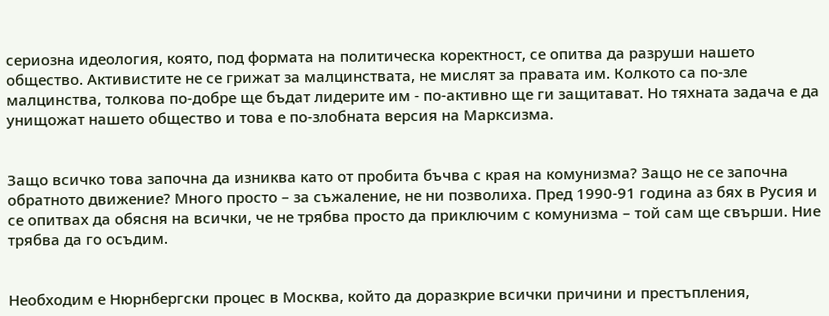сериозна идеология, която, под формата на политическа коректност, се опитва да разруши нашето общество. Активистите не се грижат за малцинствата, не мислят за правата им. Колкото са по-зле малцинства, толкова по-добре ще бъдат лидерите им - по-активно ще ги защитават. Но тяхната задача е да унищожат нашето общество и това е по-злобната версия на Марксизма.


Защо всичко това започна да изниква като от пробита бъчва с края на комунизма? Защо не се започна обратното движение? Много просто – за съжаление, не ни позволиха. Пред 1990-91 година аз бях в Русия и се опитвах да обясня на всички, че не трябва просто да приключим с комунизма – той сам ще свърши. Ние трябва да го осъдим.


Необходим е Нюрнбергски процес в Москва, който да доразкрие всички причини и престъпления,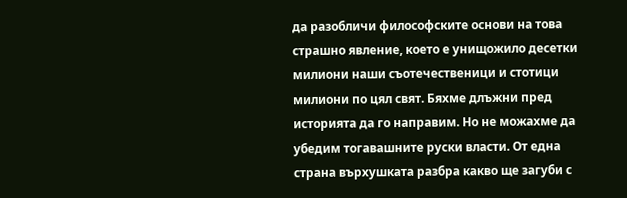да разобличи философските основи на това страшно явление, което е унищожило десетки милиони наши съотечественици и стотици милиони по цял свят. Бяхме длъжни пред историята да го направим. Но не можахме да убедим тогавашните руски власти. От една страна върхушката разбра какво ще загуби с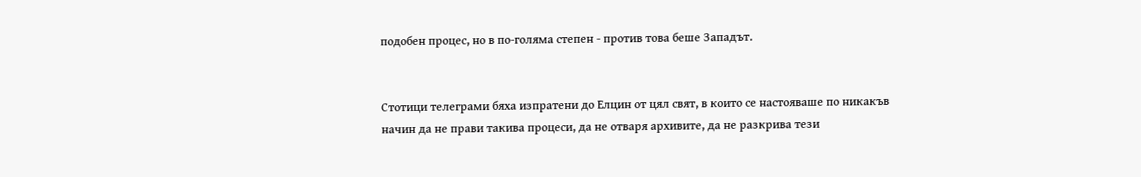подобен процес, но в по-голяма степен - против това беше Западът.


Стотици телеграми бяха изпратени до Елцин от цял свят, в които се настояваше по никакъв начин да не прави такива процеси, да не отваря архивите, да не разкрива тези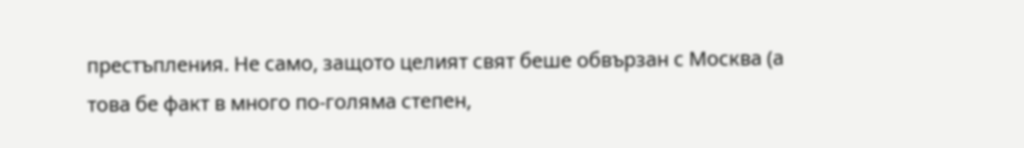престъпления. Не само, защото целият свят беше обвързан с Москва (а това бе факт в много по-голяма степен,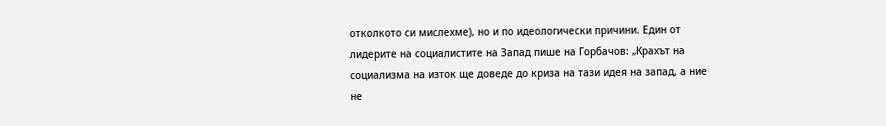отколкото си мислехме), но и по идеологически причини. Един от лидерите на социалистите на Запад пише на Горбачов: „Крахът на социализма на изток ще доведе до криза на тази идея на запад, а ние не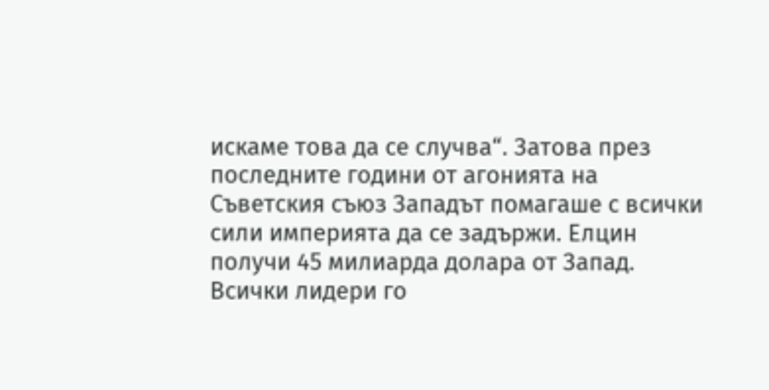искаме това да се случва“. Затова през последните години от агонията на Съветския съюз Западът помагаше с всички сили империята да се задържи. Елцин получи 45 милиарда долара от Запад. Всички лидери го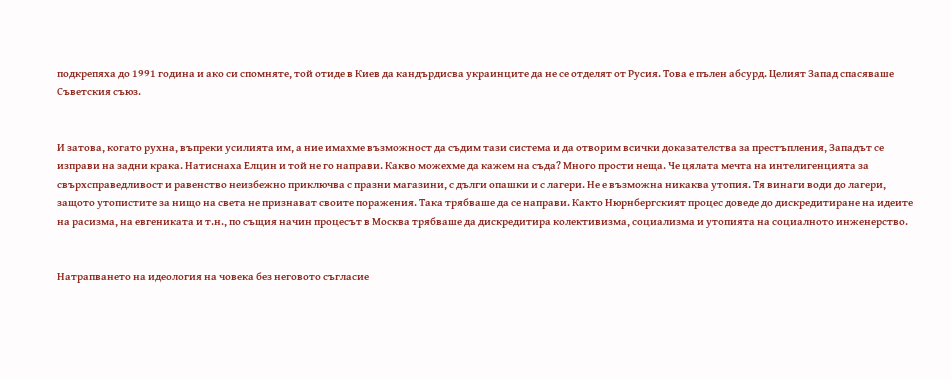подкрепяха до 1991 година и ако си спомняте, той отиде в Киев да кандърдисва украинците да не се отделят от Русия. Това е пълен абсурд. Целият Запад спасяваше Съветския съюз.


И затова, когато рухна, въпреки усилията им, а ние имахме възможност да съдим тази система и да отворим всички доказателства за престъпления, Западът се изправи на задни крака. Натиснаха Елцин и той не го направи. Какво можехме да кажем на съда? Много прости неща. Че цялата мечта на интелигенцията за свърхсправедливост и равенство неизбежно приключва с празни магазини, с дълги опашки и с лагери. Не е възможна никаква утопия. Тя винаги води до лагери, защото утопистите за нищо на света не признават своите поражения. Така трябваше да се направи. Както Нюрнбергският процес доведе до дискредитиране на идеите на расизма, на евгениката и т.н., по същия начин процесът в Москва трябваше да дискредитира колективизма, социализма и утопията на социалното инженерство.


Натрапването на идеология на човека без неговото съгласие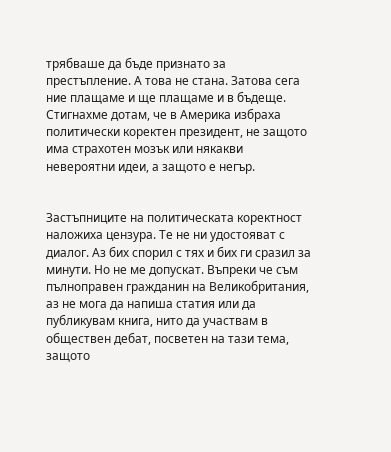трябваше да бъде признато за престъпление. А това не стана. Затова сега ние плащаме и ще плащаме и в бъдеще. Стигнахме дотам, че в Америка избраха политически коректен президент, не защото има страхотен мозък или някакви невероятни идеи, а защото е негър.


Застъпниците на политическата коректност наложиха цензура. Те не ни удостояват с диалог. Аз бих спорил с тях и бих ги сразил за минути. Но не ме допускат. Въпреки че съм пълноправен гражданин на Великобритания, аз не мога да напиша статия или да публикувам книга, нито да участвам в обществен дебат, посветен на тази тема, защото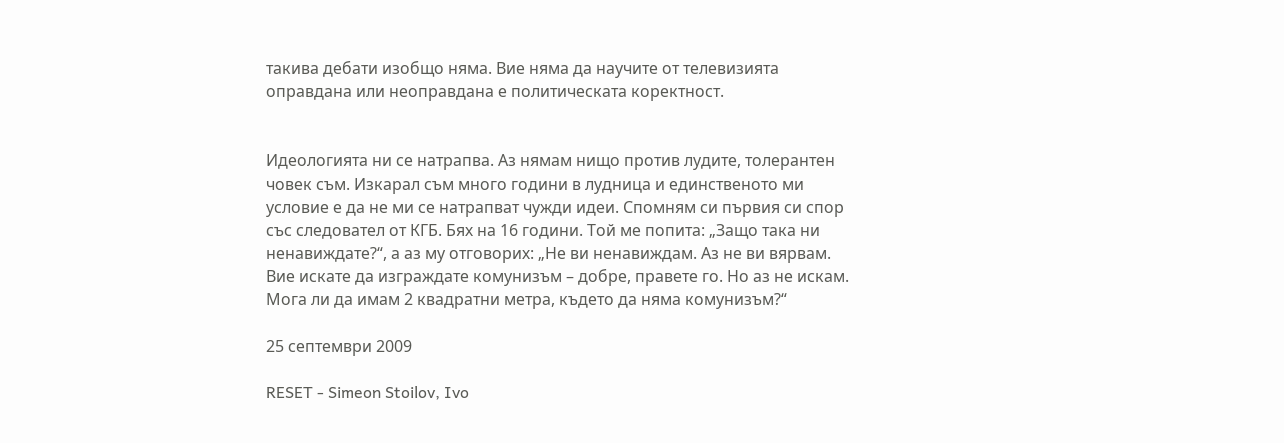такива дебати изобщо няма. Вие няма да научите от телевизията оправдана или неоправдана е политическата коректност.


Идеологията ни се натрапва. Аз нямам нищо против лудите, толерантен човек съм. Изкарал съм много години в лудница и единственото ми условие е да не ми се натрапват чужди идеи. Спомням си първия си спор със следовател от КГБ. Бях на 16 години. Той ме попита: „Защо така ни ненавиждате?“, а аз му отговорих: „Не ви ненавиждам. Аз не ви вярвам. Вие искате да изграждате комунизъм – добре, правете го. Но аз не искам. Мога ли да имам 2 квадратни метра, където да няма комунизъм?“

25 септември 2009

RESET - Simeon Stoilov, Ivo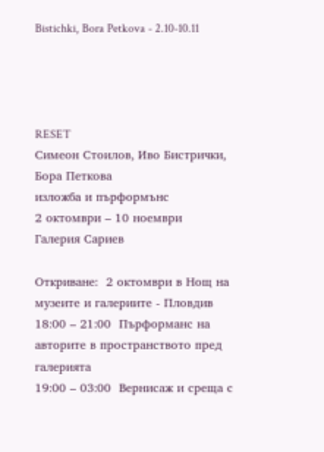Bistichki, Bora Petkova - 2.10-10.11




RESET
Симеон Стоилов, Иво Бистрички, Бора Петкова
изложба и пърформънс
2 октомври – 10 ноември
Галерия Сариев

Откриване:  2 октомври в Нощ на музеите и галериите - Пловдив
18:00 – 21:00  Пърформанс на авторите в пространството пред галерията
19:00 – 03:00  Вернисаж и среща с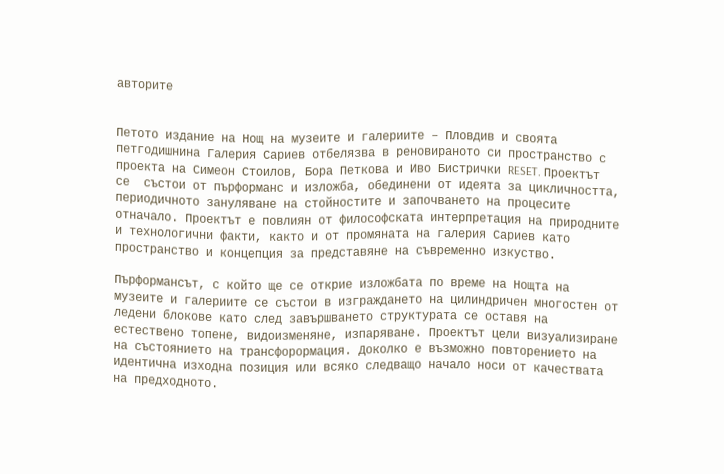авторите


Петото издание на Нощ на музеите и галериите – Пловдив и своята
петгодишнина Галерия Сариев отбелязва в реновираното си пространство с
проекта на Симеон Стоилов, Бора Петкова и Иво Бистрички RESET. Проектът
се  състои от пърформанс и изложба, обединени от идеята за цикличността,
периодичното зануляване на стойностите и започването на процесите
отначало. Проектът е повлиян от философската интерпретация на природните
и технологични факти, както и от промяната на галерия Сариев като
пространство и концепция за представяне на съвременно изкуство.

Пърформансът, с който ще се открие изложбата по време на Нощта на
музеите и галериите се състои в изграждането на цилиндричен многостен от
ледени блокове като след завършването структурата се оставя на
естествено топене, видоизменяне, изпаряване. Проектът цели визуализиране
на състоянието на трансфорормация. Доколко е възможно повторението на
идентична изходна позиция или всяко следващо начало носи от качествата
на предходното.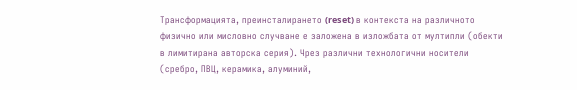Трансформацията, преинсталирането (reset) в контекста на различното
физично или мисловно случване е заложена в изложбата от мултипли (обекти
в лимитирана авторска серия). Чрез различни технологични носители
(сребро, ПВЦ, керамика, алуминий,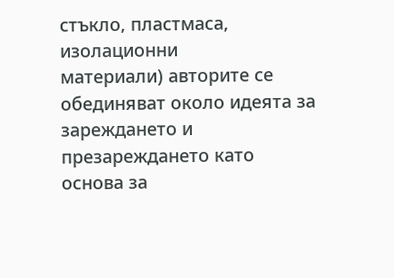стъкло, пластмаса, изолационни
материали) авторите се обединяват около идеята за зареждането и
презареждането като основа за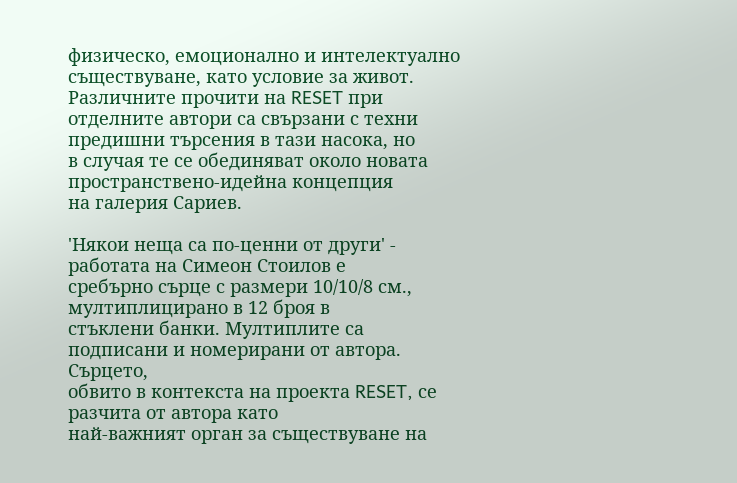физическо, емоционално и интелектуално
съществуване, като условие за живот. Различните прочити на RESET при
отделните автори са свързани с техни предишни търсения в тази насока, но
в случая те се обединяват около новата пространствено-идейна концепция
на галерия Сариев.

'Някои неща са по-ценни от други' - работата на Симеон Стоилов е
сребърно сърце с размери 10/10/8 см., мултиплицирано в 12 броя в
стъклени банки. Мултиплите са подписани и номерирани от автора. Сърцето,
обвито в контекста на проекта RESET, се разчита от автора като
най-важният орган за съществуване на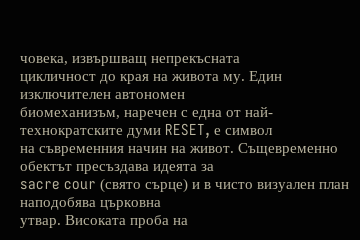човека, извършващ непрекъсната
цикличност до края на живота му. Един изключителен автономен
биомеханизъм, наречен с една от най-технократските думи RESET, е символ
на съвременния начин на живот. Същевременно обектът пресъздава идеята за
sacre cour (свято сърце) и в чисто визуален план наподобява църковна
утвар. Високата проба на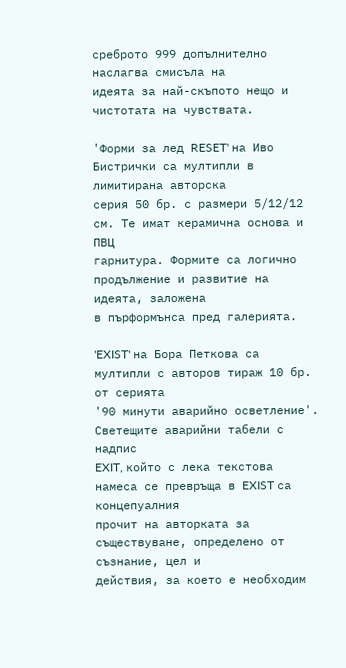среброто 999 допълнително наслагва смисъла на
идеята за най-скъпото нещо и чистотата на чувствата.

'Форми за лед RESET' на Иво Бистрички са мултипли в лимитирана авторска
серия 50 бр. с размери 5/12/12 см. Те имат керамична основа и ПВЦ
гарнитура. Формите са логично продължение и развитие на идеята, заложена
в пърформънса пред галерията.

'EXIST' на Бора Петкова са мултипли с авторов тираж 10 бр. от серията
'90 минути аварийно осветление'. Светещите аварийни табели с надпис
EXIT, който с лека текстова намеса се превръща в EXIST са концепуалния
прочит на авторката за съществуване, определено от съзнание, цел и
действия, за което е необходим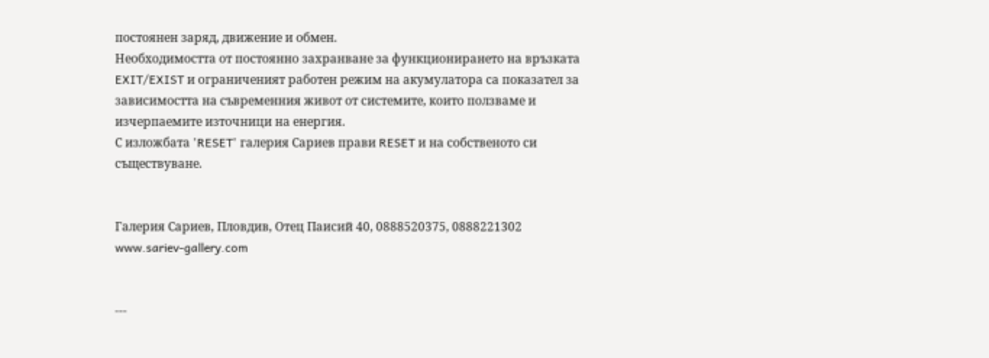постоянен заряд, движение и обмен.
Необходимостта от постоянно захранване за функционирането на връзката
EXIT/EXIST и ограниченият работен режим на акумулатора са показател за
зависимостта на съвременния живот от системите, които ползваме и
изчерпаемите източници на енергия.
С изложбата 'RESET' галерия Сариев прави RESET и на собственото си
съществуване.


Галерия Сариев, Пловдив, Отец Паисий 40, 0888520375, 0888221302
www.sariev-gallery.com


---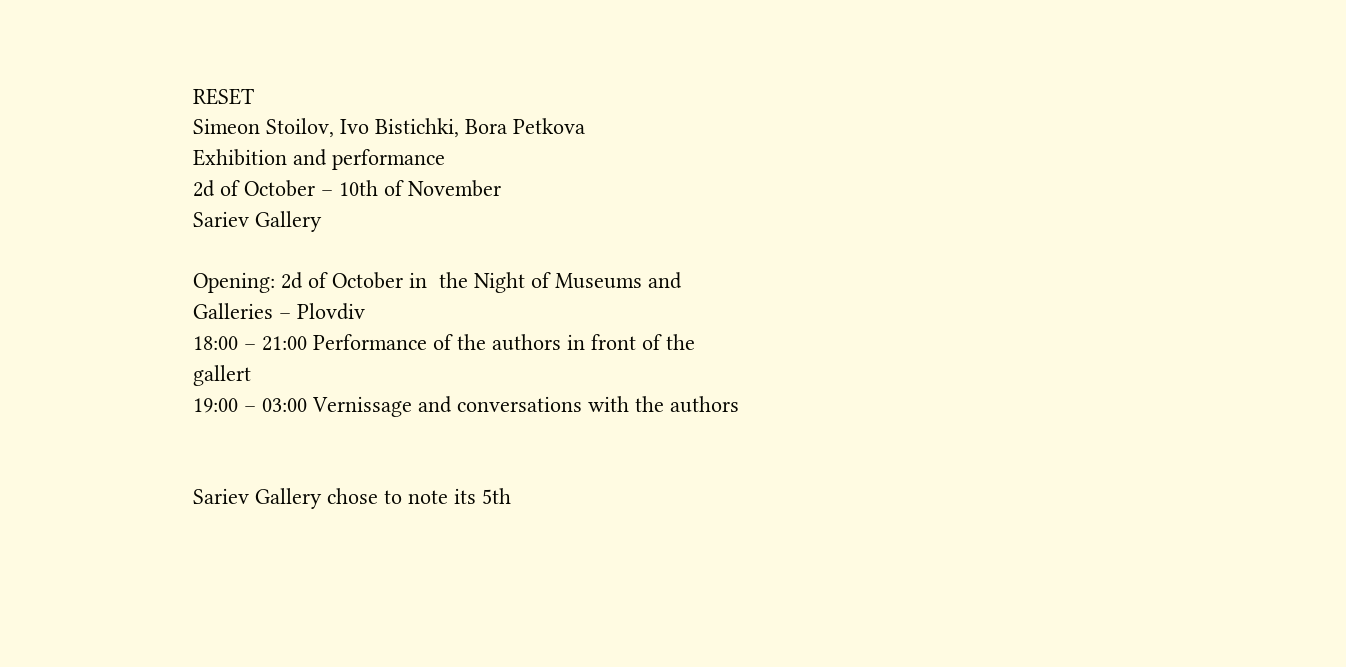RESET
Simeon Stoilov, Ivo Bistichki, Bora Petkova
Exhibition and performance
2d of October – 10th of November
Sariev Gallery

Opening: 2d of October in  the Night of Museums and Galleries – Plovdiv
18:00 – 21:00 Performance of the authors in front of the gallert
19:00 – 03:00 Vernissage and conversations with the authors


Sariev Gallery chose to note its 5th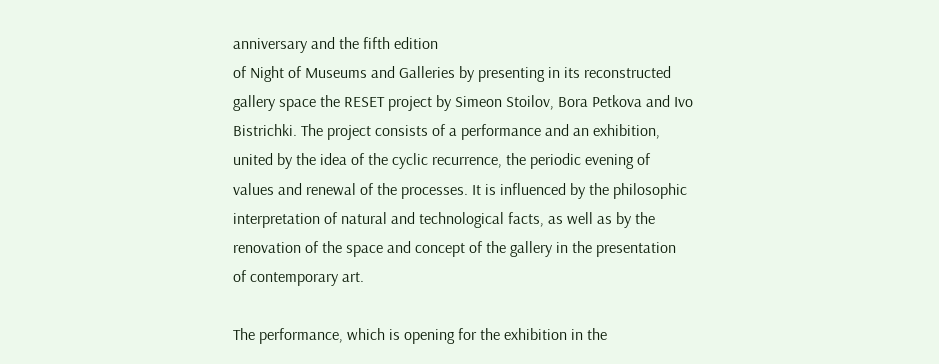anniversary and the fifth edition
of Night of Museums and Galleries by presenting in its reconstructed
gallery space the RESET project by Simeon Stoilov, Bora Petkova and Ivo
Bistrichki. The project consists of a performance and an exhibition,
united by the idea of the cyclic recurrence, the periodic evening of
values and renewal of the processes. It is influenced by the philosophic
interpretation of natural and technological facts, as well as by the
renovation of the space and concept of the gallery in the presentation
of contemporary art.

The performance, which is opening for the exhibition in the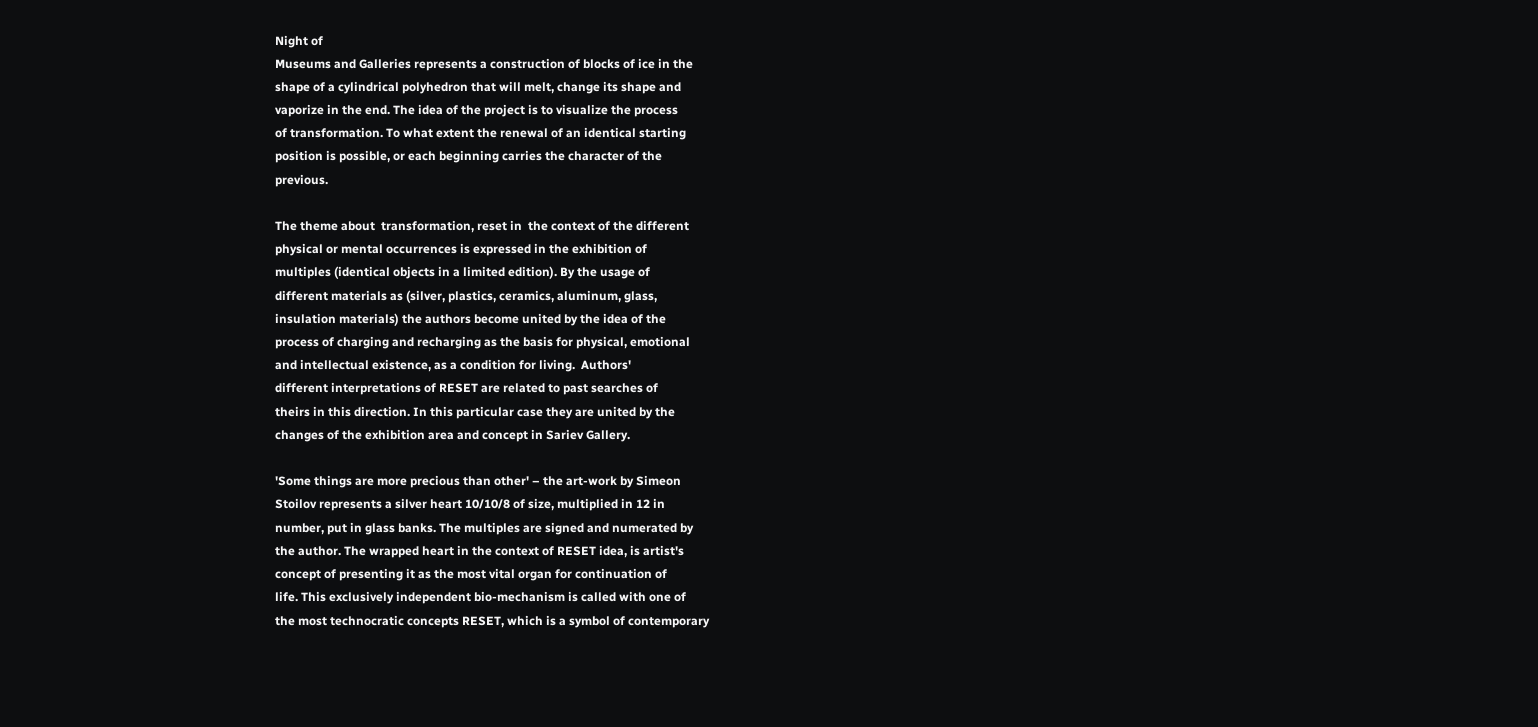Night of
Museums and Galleries represents a construction of blocks of ice in the
shape of a cylindrical polyhedron that will melt, change its shape and
vaporize in the end. The idea of the project is to visualize the process
of transformation. To what extent the renewal of an identical starting
position is possible, or each beginning carries the character of the
previous.

The theme about  transformation, reset in  the context of the different
physical or mental occurrences is expressed in the exhibition of
multiples (identical objects in a limited edition). By the usage of
different materials as (silver, plastics, ceramics, aluminum, glass,
insulation materials) the authors become united by the idea of the
process of charging and recharging as the basis for physical, emotional
and intellectual existence, as a condition for living.  Authors'
different interpretations of RESET are related to past searches of
theirs in this direction. In this particular case they are united by the
changes of the exhibition area and concept in Sariev Gallery.

'Some things are more precious than other' – the art-work by Simeon
Stoilov represents a silver heart 10/10/8 of size, multiplied in 12 in
number, put in glass banks. The multiples are signed and numerated by
the author. The wrapped heart in the context of RESET idea, is artist's
concept of presenting it as the most vital organ for continuation of
life. This exclusively independent bio-mechanism is called with one of
the most technocratic concepts RESET, which is a symbol of contemporary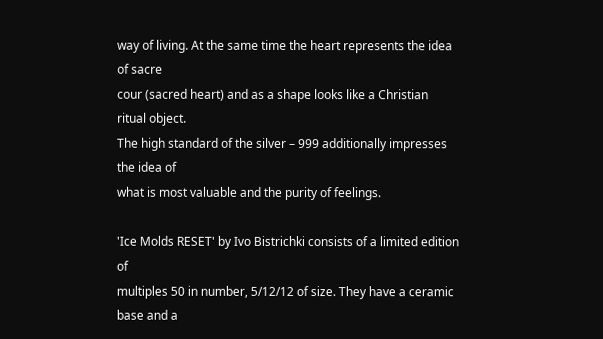way of living. At the same time the heart represents the idea of sacre
cour (sacred heart) and as a shape looks like a Christian ritual object.
The high standard of the silver – 999 additionally impresses the idea of
what is most valuable and the purity of feelings.

'Ice Molds RESET' by Ivo Bistrichki consists of a limited edition of
multiples 50 in number, 5/12/12 of size. They have a ceramic base and a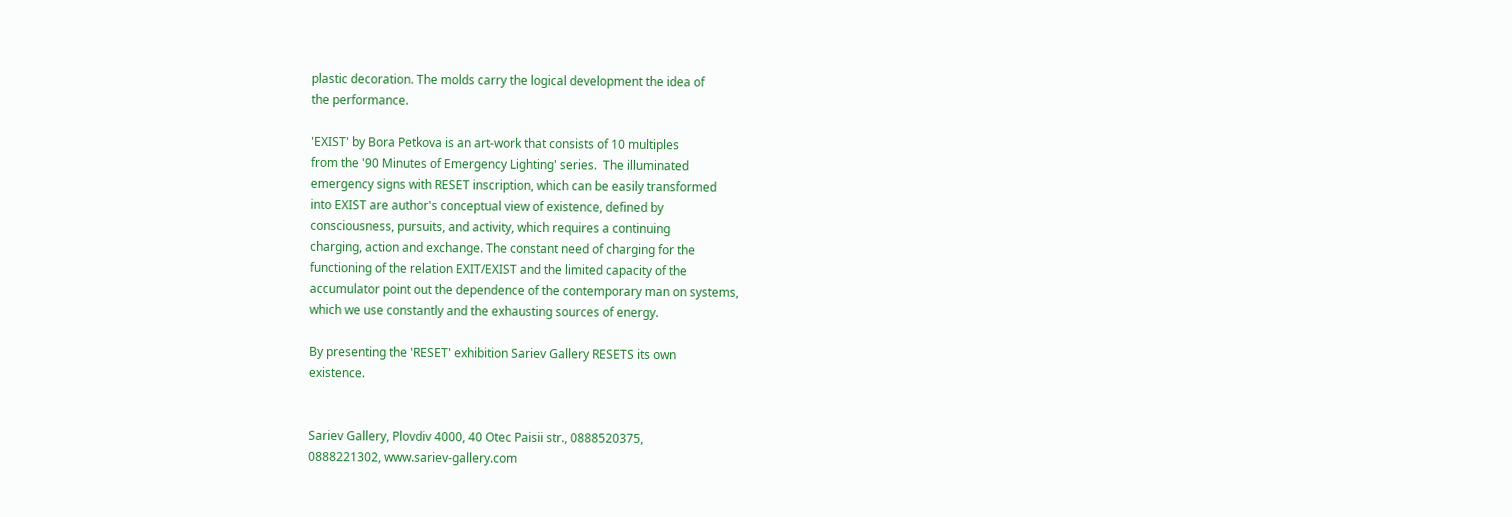plastic decoration. The molds carry the logical development the idea of
the performance.

'EXIST' by Bora Petkova is an art-work that consists of 10 multiples
from the '90 Minutes of Emergency Lighting' series.  The illuminated
emergency signs with RESET inscription, which can be easily transformed
into EXIST are author's conceptual view of existence, defined by
consciousness, pursuits, and activity, which requires a continuing
charging, action and exchange. The constant need of charging for the
functioning of the relation EXIT/EXIST and the limited capacity of the
accumulator point out the dependence of the contemporary man on systems,
which we use constantly and the exhausting sources of energy.

By presenting the 'RESET' exhibition Sariev Gallery RESETS its own
existence.


Sariev Gallery, Plovdiv 4000, 40 Otec Paisii str., 0888520375,
0888221302, www.sariev-gallery.com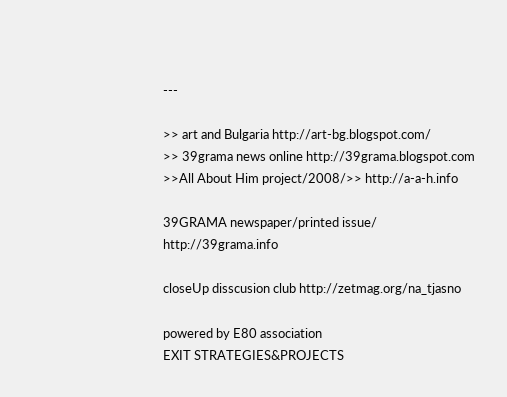---

>> art and Bulgaria http://art-bg.blogspot.com/
>> 39grama news online http://39grama.blogspot.com
>>All About Him project/2008/>> http://a-a-h.info

39GRAMA newspaper/printed issue/
http://39grama.info

closeUp disscusion club http://zetmag.org/na_tjasno

powered by E80 association
EXIT STRATEGIES&PROJECTS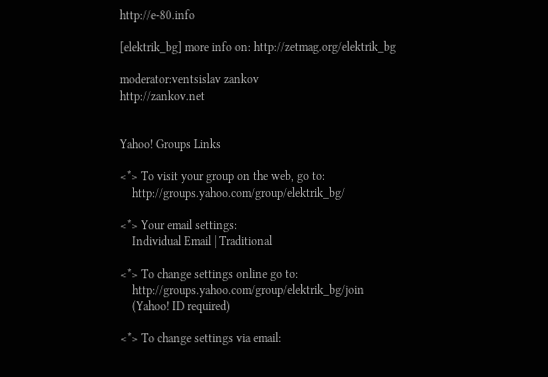http://e-80.info

[elektrik_bg] more info on: http://zetmag.org/elektrik_bg

moderator:ventsislav zankov
http://zankov.net


Yahoo! Groups Links

<*> To visit your group on the web, go to:
    http://groups.yahoo.com/group/elektrik_bg/

<*> Your email settings:
    Individual Email | Traditional

<*> To change settings online go to:
    http://groups.yahoo.com/group/elektrik_bg/join
    (Yahoo! ID required)

<*> To change settings via email: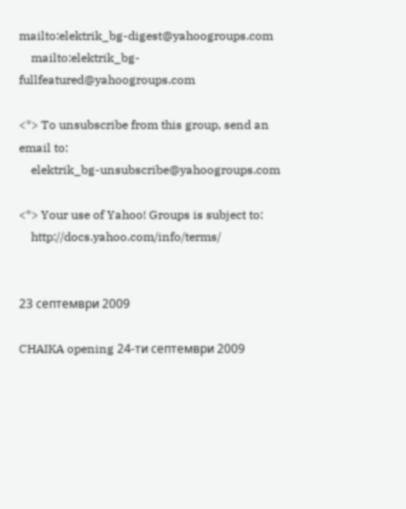mailto:elektrik_bg-digest@yahoogroups.com
    mailto:elektrik_bg-fullfeatured@yahoogroups.com

<*> To unsubscribe from this group, send an email to:
    elektrik_bg-unsubscribe@yahoogroups.com

<*> Your use of Yahoo! Groups is subject to:
    http://docs.yahoo.com/info/terms/


23 септември 2009

CHAIKA opening 24-ти септември 2009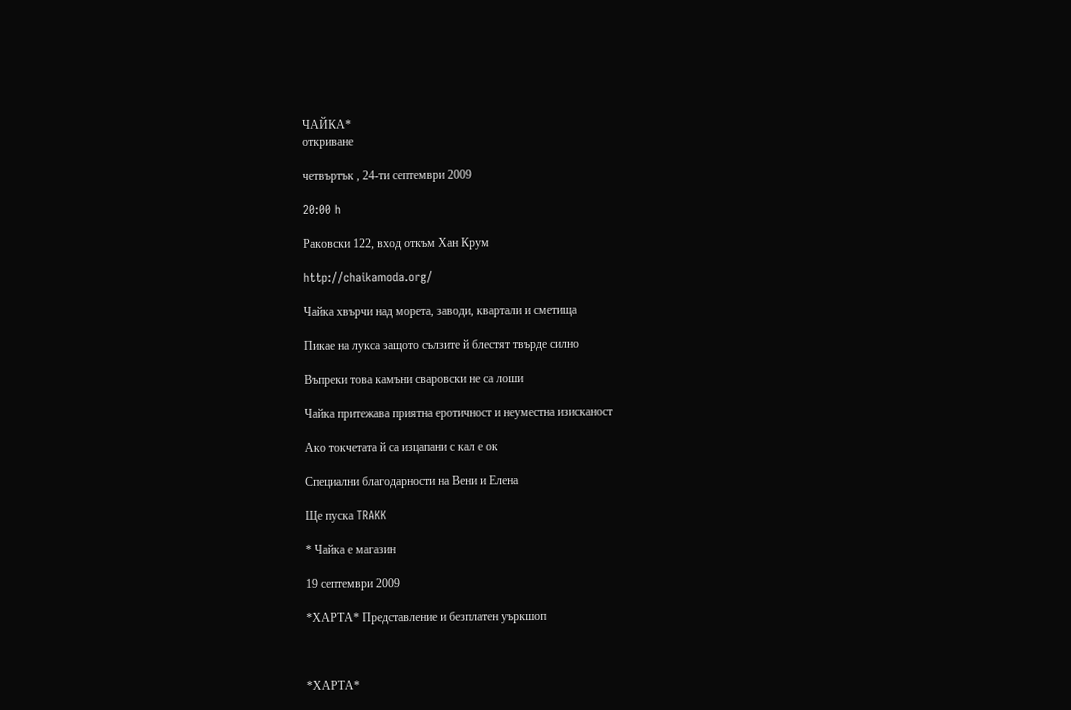ЧАЙКА*
откриване

четвъртък , 24-ти септември 2009

20:00 h

Раковски 122, вход откъм Хан Крум

http://chaikamoda.org/

Чайка хвърчи над морета, заводи, квартали и сметища

Пикае на лукса защото сълзите й блестят твърде силно

Въпреки това камъни сваровски не са лоши

Чайка притежава приятна еротичност и неуместна изисканост

Ако токчетата й са изцапани с кал е ок

Специални благодарности на Вени и Елена

Ще пуска TRAKK

* Чайка е магазин

19 септември 2009

*ХАРТА* Представление и безплатен уъркшоп



*ХАРТА*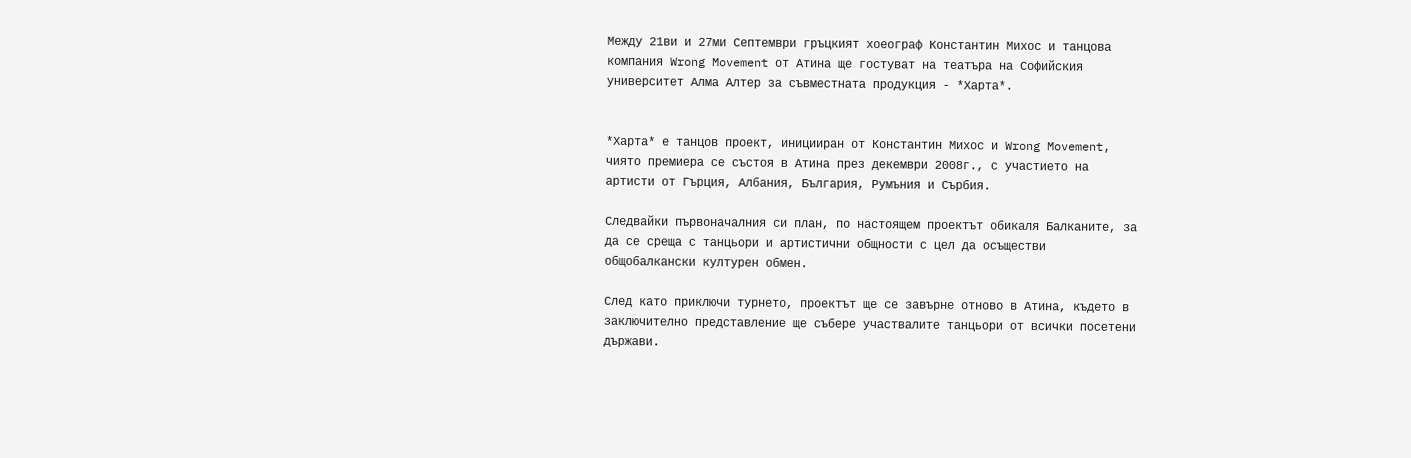Между 21ви и 27ми Септември гръцкият хоеограф Константин Михос и танцова
компания Wrong Movement от Атина ще гостуват на театъра на Софийския
университет Алма Алтер за съвместната продукция - *Харта*.


*Харта* е танцов проект, иницииран от Константин Михос и Wrong Movement,
чиято премиера се състоя в Атина през декември 2008г., с участието на
артисти от Гърция, Албания, България, Румъния и Сърбия.

Следвайки първоначалния си план, по настоящем проектът обикаля Балканите, за
да се среща с танцьори и артистични общности с цел да осъществи
общобалкански културен обмен.

След като приключи турнето, проектът ще се завърне отново в Атина, където в
заключително представление ще събере участвалите танцьори от всички посетени
държави.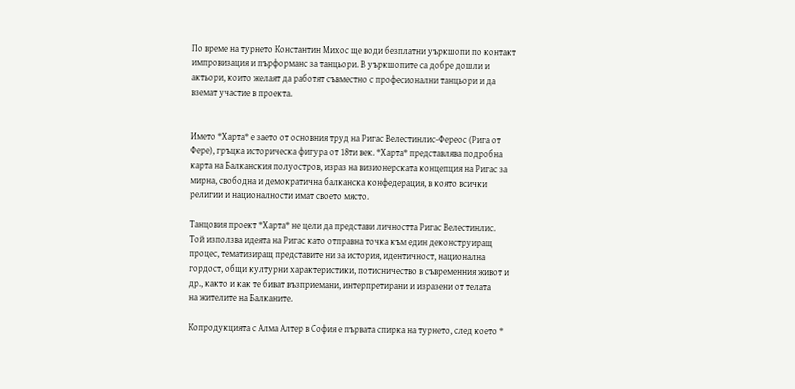По време на турнето Константин Михос ще води безплатни уъркшопи по контакт
импровизация и пърформанс за танцьори. В уъркшопите са добре дошли и
актьори, които желаят да работят съвместно с професионални танцьори и да
вземат участие в проекта.


Името *Харта* е заето от основния труд на Ригас Велестинлис-Фереос (Рига от
Фере), гръцка историческа фигура от 18ти век. *Харта* представлява подробна
карта на Балканския полуостров, израз на визионерската концепция на Ригас за
мирна, свободна и демократична балканска конфедерация, в която всички
религии и националности имат своето място.

Танцовия проект *Харта* не цели да представи личността Ригас Велестинлис.
Той използва идеята на Ригас като отправна точка към един деконструиращ
процес, тематизиращ представите ни за история, идентичност, национална
гордост, общи културни характеристики, потисничество в съвременния живот и
др., както и как те биват възприемани, интерпретирани и изразени от телата
на жителите на Балканите.

Копродукцията с Алма Алтер в София е първата спирка на турнето, след което *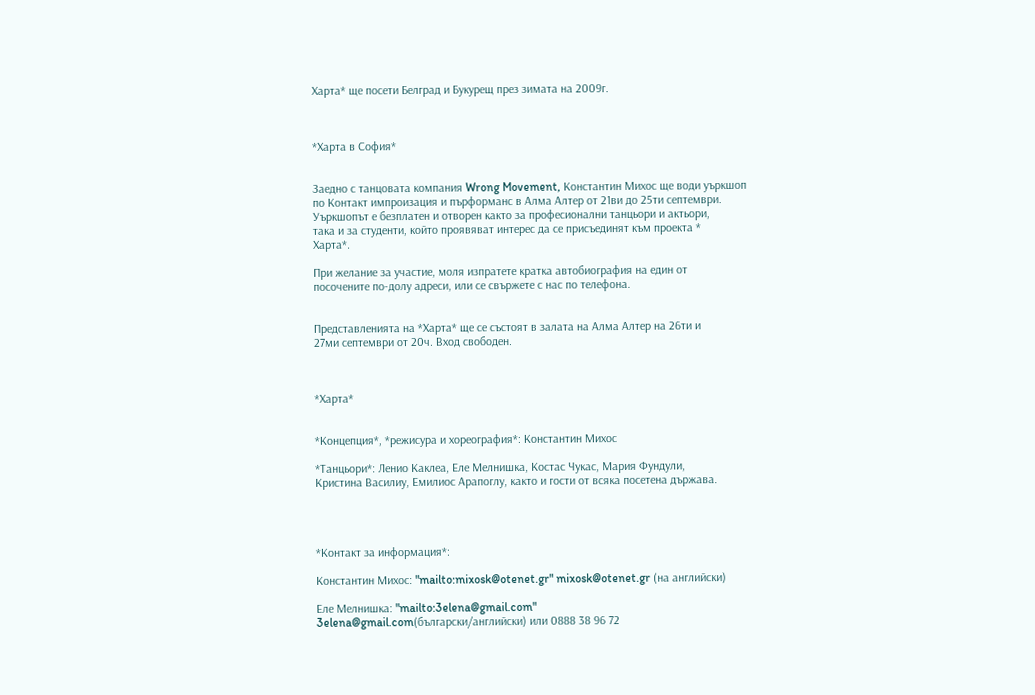Харта* ще посети Белград и Букурещ през зимата на 2009г.



*Харта в София*


Заедно с танцовата компания Wrong Movement, Константин Михос ще води уъркшоп
по Контакт импроизация и пърформанс в Алма Алтер от 21ви до 25ти септември.
Уъркшопът е безплатен и отворен както за професионални танцьори и актьори,
така и за студенти, който проявяват интерес да се присъединят към проекта *
Харта*.

При желание за участие, моля изпратете кратка автобиография на един от
посочените по-долу адреси, или се свържете с нас по телефона.


Представленията на *Харта* ще се състоят в залата на Алма Алтер на 26ти и
27ми септември от 20ч. Вход свободен.



*Харта*


*Концепция*, *режисура и хореография*: Константин Михос

*Танцьори*: Ленио Каклеа, Еле Мелнишка, Костас Чукас, Мария Фундули,
Кристина Василиу, Емилиос Арапоглу, както и гости от всяка посетена държава.




*Контакт за информация*:

Константин Михос: "mailto:mixosk@otenet.gr" mixosk@otenet.gr (на английски)

Еле Мелнишка: "mailto:3elena@gmail.com"
3elena@gmail.com(български/английски) или 0888 38 96 72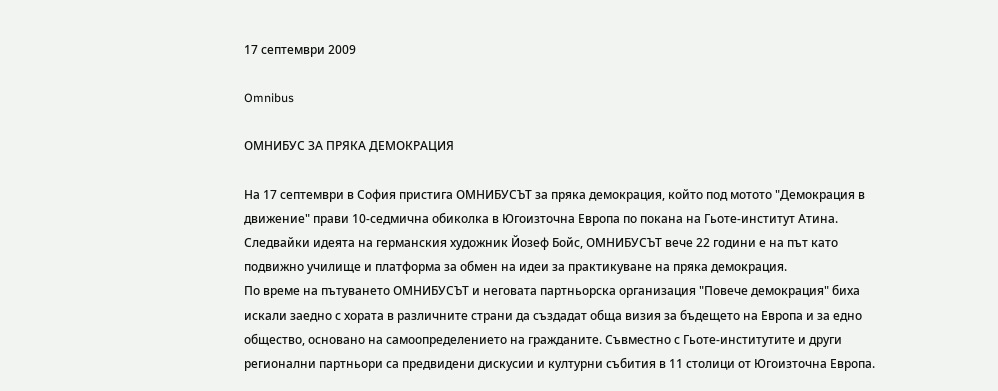17 септември 2009

Omnibus

ОМНИБУС ЗА ПРЯКА ДЕМОКРАЦИЯ

На 17 септември в София пристига ОМНИБУСЪТ за пряка демокрация, който под мотото "Демокрация в движение" прави 10-седмична обиколка в Югоизточна Европа по покана на Гьоте-институт Атина.
Следвайки идеята на германския художник Йозеф Бойс, ОМНИБУСЪТ вече 22 години е на път като подвижно училище и платформа за обмен на идеи за практикуване на пряка демокрация.
По време на пътуването ОМНИБУСЪТ и неговата партньорска организация "Повече демокрация" биха искали заедно с хората в различните страни да създадат обща визия за бъдещето на Европа и за едно общество, основано на самоопределението на гражданите. Съвместно с Гьоте-институтите и други регионални партньори са предвидени дискусии и културни събития в 11 столици от Югоизточна Европа.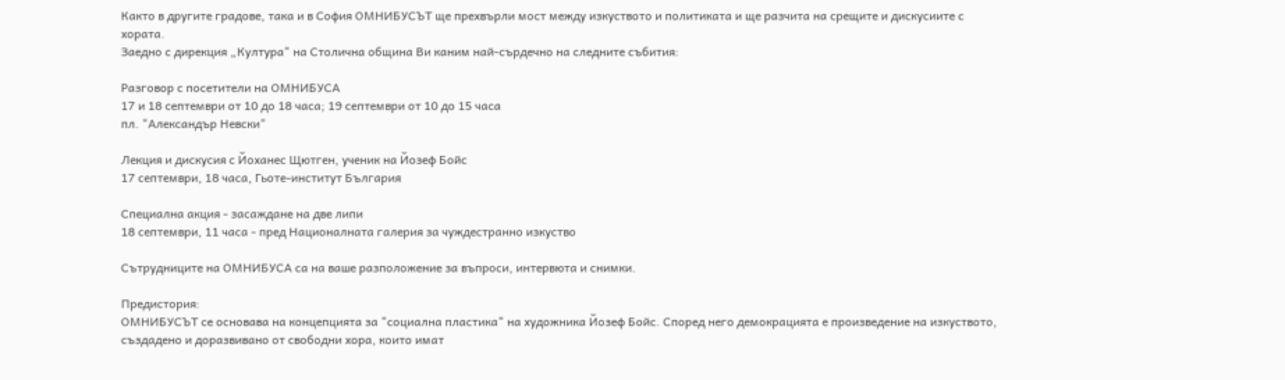Както в другите градове, така и в София ОМНИБУСЪТ ще прехвърли мост между изкуството и политиката и ще разчита на срещите и дискусиите с хората.
Заедно с дирекция „Култура" на Столична община Ви каним най-сърдечно на следните събития:

Разговор с посетители на ОМНИБУСА
17 и 18 септември от 10 до 18 часа; 19 септември от 10 до 15 часа
пл. "Александър Невски"

Лекция и дискусия с Йоханес Щютген, ученик на Йозеф Бойс
17 септември, 18 часа, Гьоте-институт България

Специална акция - засаждане на две липи
18 септември, 11 часа - пред Националната галерия за чуждестранно изкуство

Сътрудниците на ОМНИБУСА са на ваше разположение за въпроси, интервюта и снимки.

Предистория:
ОМНИБУСЪТ се основава на концепцията за "социална пластика" на художника Йозеф Бойс. Според него демокрацията е произведение на изкуството, създадено и доразвивано от свободни хора, които имат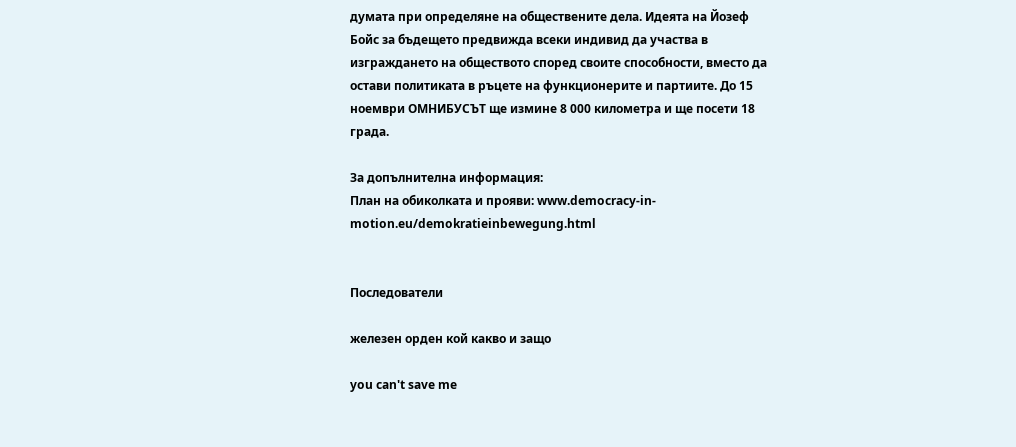думата при определяне на обществените дела. Идеята на Йозеф Бойс за бъдещето предвижда всеки индивид да участва в изграждането на обществото според своите способности, вместо да остави политиката в ръцете на функционерите и партиите. До 15 ноември ОМНИБУСЪТ ще измине 8 000 километра и ще посети 18 града.

За допълнителна информация:
План на обиколката и прояви: www.democracy-in-motion.eu/demokratieinbewegung.html


Последователи

железен орден кой какво и защо

you can't save me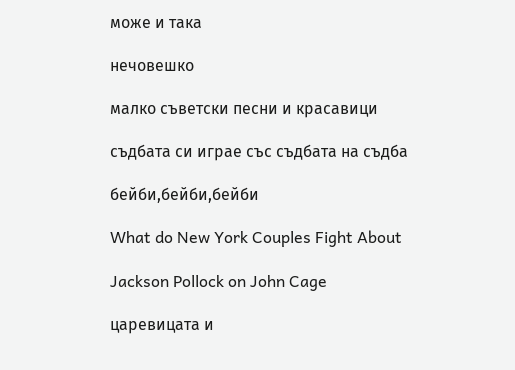може и така

нечовешко

малко съветски песни и красавици

съдбата си играе със съдбата на съдба

бейби,бейби,бейби

What do New York Couples Fight About

Jackson Pollock on John Cage

царевицата и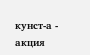кунст-а - акция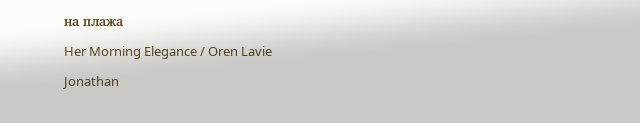на плажа

Her Morning Elegance / Oren Lavie

Jonathan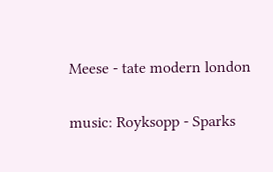Meese - tate modern london

music: Royksopp - Sparks